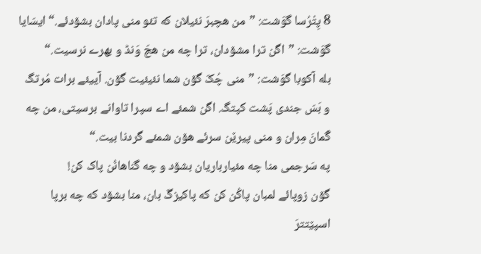8 پِتْرُسا گوَشت: ”من هچبرَ نئیلان که تئو منی پادان بشۆدئے.“ ایسّایا گوَشت: ”اگن ترا مشۆدان، ترا چه من هچّ وَنڈ و بهرے نرسیت.“
بله آکوبا گوَشت: ”منی چُکّ گۆن شما نئیئیت گۆن. آییئے برات مُرتگ و بَسّ جندی پَشت کپتگ. اگن شمئے اے سپرا تاوانے برسیتی، من چه گَمانَ مِران و منی پیرێن سرئے هۆن شمئے گردنا بیت.“
په سَرجمی منا چه مئیارباریان بشۆد و چه گناهانُن پاک کن!
گۆن زوپائے لمبان پاکُن کن که پاکیزگَ بان، منا بشۆد که چه برپا اسپێتترَ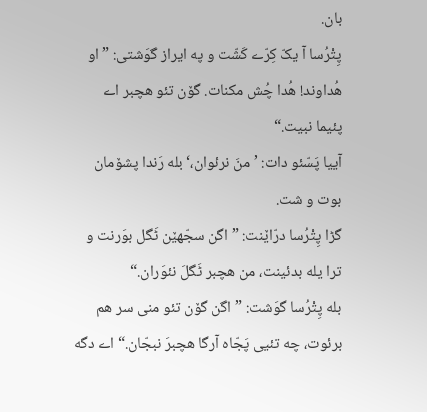بان.
پِتْرُسا آ یکّ کِرّے کَشّت و په ایراز گوَشتی: ”او هُداوند! هُدا چُش مکنات. گۆن تئو هچبر اے پئیما نبیت.“
آییا پَسّئو دات: ’منَ نرئوان،‘ بله رَندا پشۆمان بوت و شت.
گڑا پِتْرُسا درّاێنت: ”اگن سجّهێن ٹَگل بوَرنت و ترا یله بدئینت، من هچبر ٹَگلَ نئوَران.“
بله پِتْرُسا گوَشت: ”اگن گۆن تئو منی سر هم برئوت، چه تئیی پَجّاه آرگا هچبرَ نبجّان.“ اے دگه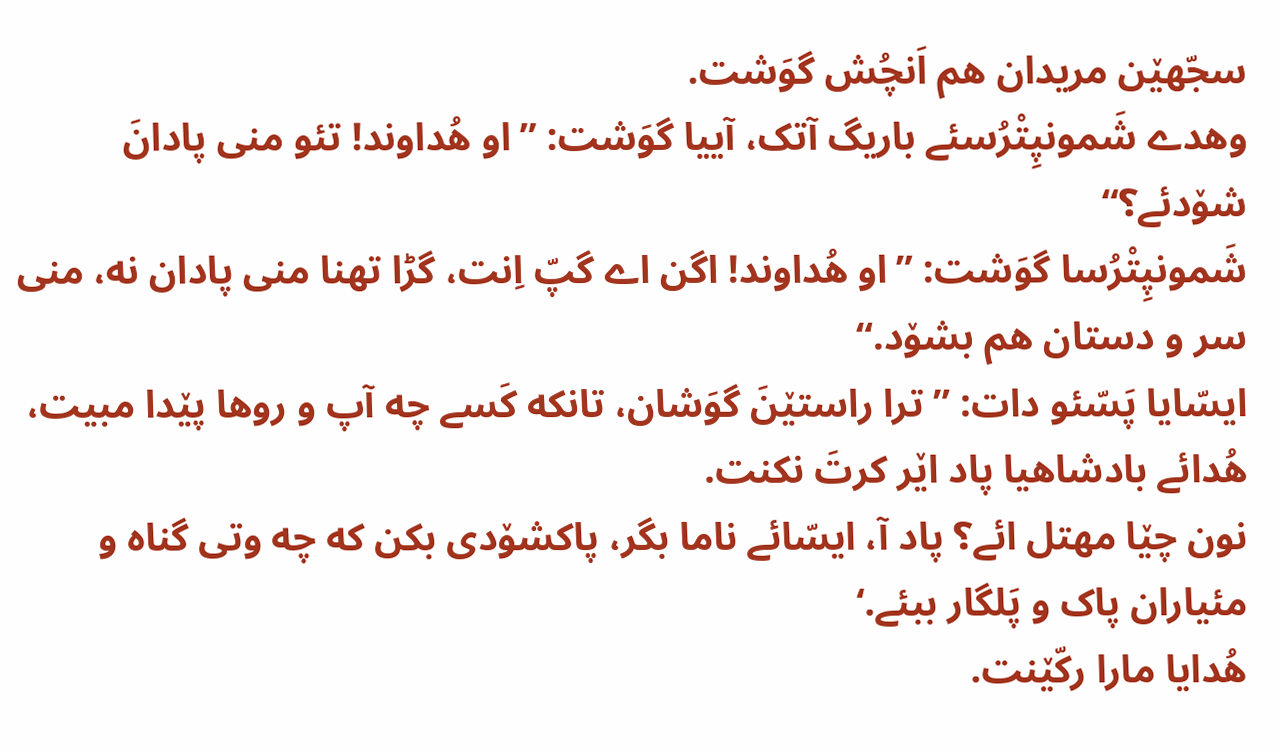سجّهێن مریدان هم اَنچُش گوَشت.
وهدے شَمونپِتْرُسئے باریگ آتک، آییا گوَشت: ”او هُداوند! تئو منی پادانَ شۆدئے؟“
شَمونپِتْرُسا گوَشت: ”او هُداوند! اگن اے گپّ اِنت، گڑا تهنا منی پادان نه، منی سر و دستان هم بشۆد.“
ایسّایا پَسّئو دات: ”ترا راستێنَ گوَشان، تانکه کَسے چه آپ و روها پێدا مبیت، هُدائے بادشاهیا پاد اێر کرتَ نکنت.
نون چێا مهتل ائے؟ پاد آ، ایسّائے ناما بگر، پاکشۆدی بکن که چه وتی گناه و مئیاران پاک و پَلگار ببئے.‘
هُدایا مارا رکّێنت.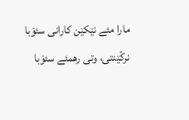مارا مئے نێکێن کارانی سئوَبا نرکّێنتی، وتی رهمئے سئوَبا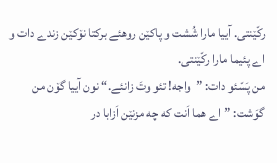رکّێنتی. آییا مارا شُشت و پاکێن روهئے برکتا نۆکێن زندے دات و اے پئیما مارا رکّێنتی.
من پَسّئو دات: ”واجه! تئو وتَ زانئے.“ نون آییا گۆن من گوَشت: ”اے هما اَنت که چه مزنێن اَزابا در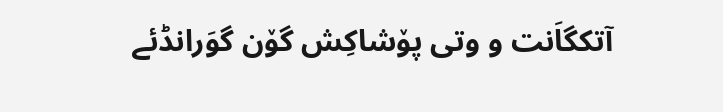آتکگاَنت و وتی پۆشاکِش گۆن گوَرانڈئے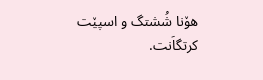هۆنا شُشتگ و اسپێت کرتگاَنت.